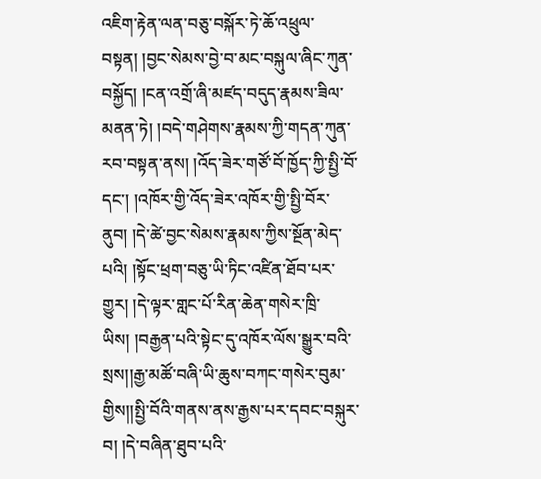འཇིག་རྟེན་ལན་བཅུ་བསྐོར་ཏེ་ཆོ་འཕྲུལ་བསྟན། །བྱང་སེམས་བྱེ་བ་མང་བསྐུལ་ཞིང་ཀུན་བསྐྱོད། །ངན་འགྲོ་ཞི་མཛད་བདུད་རྣམས་ཟིལ་མནན་ཏེ། །བདེ་གཤེགས་རྣམས་ཀྱི་གདན་ཀུན་རབ་བསྟན་ནས། །འོད་ཟེར་གཙོ་བོ་ཁྱོད་ཀྱི་སྤྱི་བོ་དང་། །འཁོར་གྱི་འོད་ཟེར་འཁོར་གྱི་སྤྱི་བོར་ནུབ། །དེ་ཚེ་བྱང་སེམས་རྣམས་ཀྱིས་སྔོན་མེད་པའི། །སྟོང་ཕྲག་བཅུ་ཡི་ཏིང་འཛིན་ཐོབ་པར་གྱུར། །དེ་ལྟར་གླང་པོ་རིན་ཆེན་གསེར་ཁྲི་ཡིས། །བརྒྱན་པའི་སྟེང་དུ་འཁོར་ལོས་སྒྱུར་བའི་སྲས།།རྒྱ་མཚོ་བཞི་ཡི་ཆུས་བཀང་གསེར་བུམ་གྱིས།།སྤྱི་བོའི་གནས་ནས་རྒྱས་པར་དབང་བསྐུར་བ། །དེ་བཞིན་ཐུབ་པའི་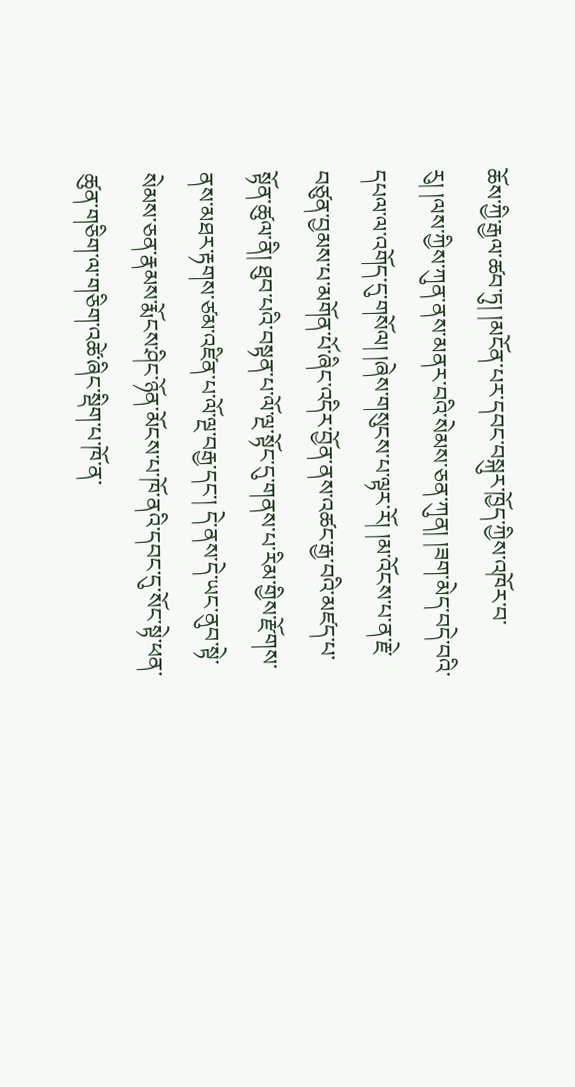ཆོས་ཀྱི་རྒྱལ་ཚབ་ཏུ། །མངོན་པར་དབང་བསྐུར་ཁྱོད་ཀྱིས་འཁོར་བ་རུ། །ལས་ཀྱིས་ཀུན་ནས་མནར་བའི་སེམས་ཅན་ཀུན། །ཟག་མེད་བདེ་བའི་དཔལ་ལ་འགོད་དུ་གསོལ། །ཞེས་གསུངས་པ་ལྟར་རོ། །མ་འོངས་པ་ན་རྗེ་བཙུན་བྱམས་པ་མགོན་པོ་ཞིང་འདིར་བྱོན་ནས་འཚང་རྒྱ་བའི་མཛད་པ་སྟོན་ཚུལ་ནི། ཐུབ་པའི་བསྟན་པ་ལོ་ལྔ་སྟོང་དུ་གནས་པ་རིམ་གྱིས་རྫོགས་ནས་མཐར་རྟགས་ཙམ་འཛིན་པ་ལོ་ལྔ་བརྒྱ་དང་། དེ་ནས་དེ་ཡང་ནུབ་སྟེ་སེམས་ཅན་རྣམས་རྨོངས་ཤིང་ཉོན་མོངས་པ་ཁོ་ནའི་དབང་དུ་སོང་སྟེ་ཕན་ཚུན་གཅིག་ལ་གཅིག་འཚེ་ཞིང་སྡིག་པ་ཁོ་ན་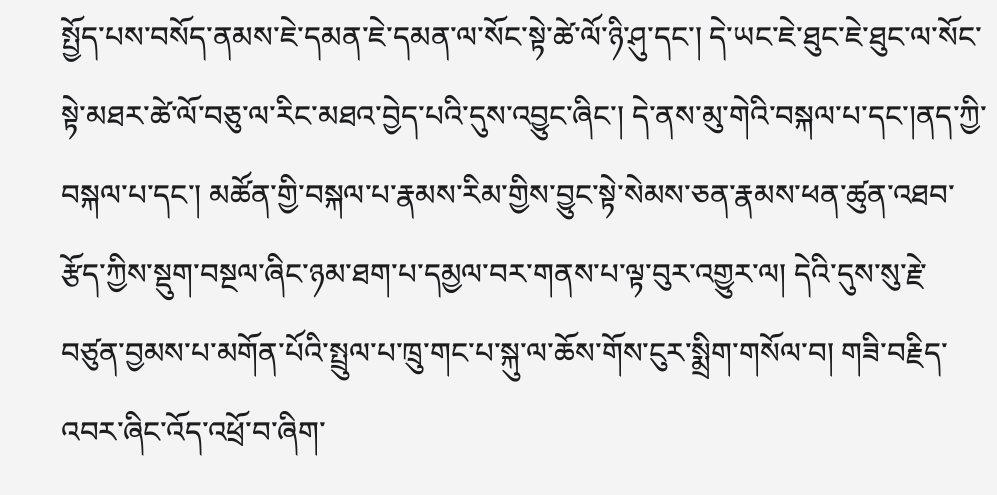སྤྱོད་པས་བསོད་ནམས་ཇེ་དམན་ཇེ་དམན་ལ་སོང་སྟེ་ཚེ་ལོ་ཉི་ཤུ་དང་། དེ་ཡང་ཇེ་ཐུང་ཇེ་ཐུང་ལ་སོང་སྟེ་མཐར་ཚེ་ལོ་བཅུ་ལ་རིང་མཐའ་བྱེད་པའི་དུས་འབྱུང་ཞིང་། དེ་ནས་མུ་གེའི་བསྐལ་པ་དང་།ནད་ཀྱི་བསྐལ་པ་དང་། མཚོན་གྱི་བསྐལ་པ་རྣམས་རིམ་གྱིས་བྱུང་སྟེ་སེམས་ཅན་རྣམས་ཕན་ཚུན་འཐབ་རྩོད་ཀྱིས་སྡུག་བསྔལ་ཞིང་ཉམ་ཐག་པ་དམྱལ་བར་གནས་པ་ལྟ་བུར་འགྱུར་ལ། དེའི་དུས་སུ་རྗེ་བཙུན་བྱམས་པ་མགོན་པོའི་སྤྲུལ་པ་ཁྲུ་གང་པ་སྐུ་ལ་ཆོས་གོས་ངུར་སྨྲིག་གསོལ་བ། གཟི་བརྗིད་འབར་ཞིང་འོད་འཕྲོ་བ་ཞིག་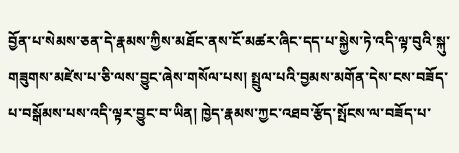བྱོན་པ་སེམས་ཅན་དེ་རྣམས་ཀྱིས་མཐོང་ནས་ངོ་མཚར་ཞིང་དད་པ་སྐྱེས་ཏེ་འདི་ལྟ་བུའི་སྐུ་གཟུགས་མཛེས་པ་ཅི་ལས་བྱུང་ཞེས་གསོལ་པས། སྤྲུལ་པའི་བྱམས་མགོན་དེས་ངས་བཟོད་པ་བསྒོམས་པས་འདི་ལྟར་བྱུང་བ་ཡིན། ཁྱེད་རྣམས་ཀྱང་འཐབ་རྩོད་སྤོངས་ལ་བཟོད་པ་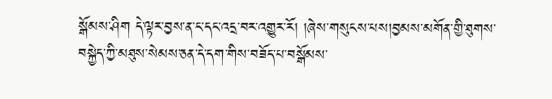སྒོམས་ཤིག དེ་ལྟར་བྱས་ན་ང་དང་འདྲ་བར་འགྱུར་རོ། །ཞེས་གསུངས་པས།བྱམས་མགོན་གྱི་ཐུགས་བསྐྱེད་ཀྱི་མཐུས་སེམས་ཅན་དེ་དག་གིས་བཟོད་པ་བསྒོམས་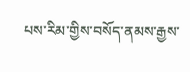པས་རིམ་གྱིས་བསོད་ནམས་རྒྱས་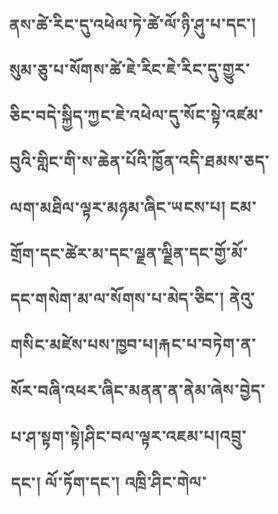ནས་ཚེ་རིང་དུ་འཕེལ་ཏེ་ཚེ་ལོ་ཉི་ཤུ་པ་དང་། སུམ་ཅུ་པ་སོགས་ཚེ་ཇེ་རིང་ཇེ་རིང་དུ་གྱུར་ཅིང་བདེ་སྐྱིད་ཀྱང་ཇེ་འཕེལ་དུ་སོང་སྟེ་འཛམ་བུའི་གླིང་གི་ས་ཆེན་པོའི་ཁྱོན་འདི་ཐམས་ཅད་ལག་མཐིལ་ལྟར་མཉམ་ཞིང་ཡངས་པ། ངམ་གྲོག་དང་ཚེར་མ་དང་ལྗན་ལྗིན་དང་གྱོ་མོ་དང་གསེག་མ་ལ་སོགས་པ་མེད་ཅིང་། ནེའུ་གསིང་མཛེས་པས་ཁྱབ་པ།རྐང་པ་བཏེག་ན་སོར་བཞི་འཕར་ཞིང་མནན་ན་ནེམ་ཞེས་བྱེད་པ་ཤ་སྟག་སྟེ།ཤིང་བལ་ལྟར་འཇམ་པ།འབྲུ་དང་། ལོ་ཏོག་དང་། འཁྲི་ཤིང་གེལ་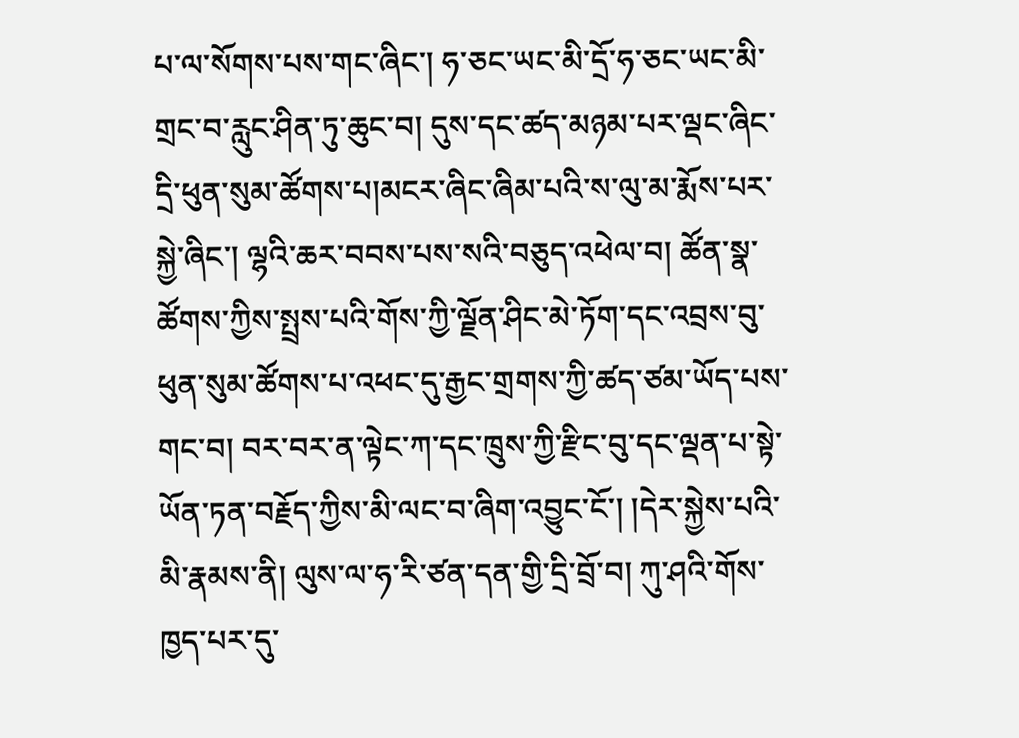པ་ལ་སོགས་པས་གང་ཞིང་། ཧ་ཅང་ཡང་མི་དྲོ་ཧ་ཅང་ཡང་མི་གྲང་བ་རླུང་ཤིན་ཏུ་ཆུང་བ། དུས་དང་ཚད་མཉམ་པར་ལྡང་ཞིང་དྲི་ཕུན་སུམ་ཚོགས་པ།མངར་ཞིང་ཞིམ་པའི་ས་ལུ་མ་རྨོས་པར་སྐྱེ་ཞིང་། ལྷའི་ཆར་བབས་པས་སའི་བཅུད་འཕེལ་བ། ཚོན་སྣ་ཚོགས་ཀྱིས་སྤྲས་པའི་གོས་ཀྱི་ལྗོན་ཤིང་མེ་ཏོག་དང་འབྲས་བུ་ཕུན་སུམ་ཚོགས་པ་འཕང་དུ་རྒྱང་གྲགས་ཀྱི་ཚད་ཙམ་ཡོད་པས་གང་བ། བར་བར་ན་ལྟེང་ཀ་དང་ཁྲུས་ཀྱི་རྫིང་བུ་དང་ལྡན་པ་སྟེ་ཡོན་ཏན་བརྗོད་ཀྱིས་མི་ལང་བ་ཞིག་འབྱུང་ངོ་། །དེར་སྐྱེས་པའི་མི་རྣམས་ནི། ལུས་ལ་ཧ་རི་ཙན་དན་གྱི་དྲི་བྲོ་བ། ཀུ་ཤའི་གོས་ཁྱད་པར་དུ་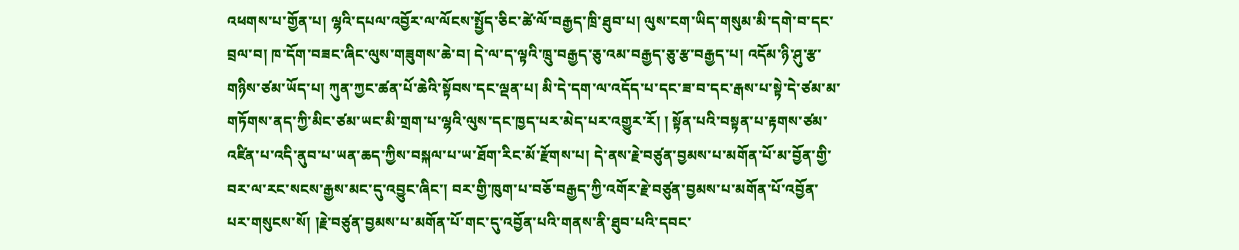འཕགས་པ་གྱོན་པ། ལྷའི་དཔལ་འབྱོར་ལ་ལོངས་སྤྱོད་ཅིང་ཚེ་ལོ་བརྒྱད་ཁྲི་ཐུབ་པ། ལུས་ངག་ཡིད་གསུམ་མི་དགེ་བ་དང་བྲལ་བ། ཁ་དོག་བཟང་ཞིང་ལུས་གཟུགས་ཆེ་བ། དེ་ལ་ད་ལྟའི་ཁྲུ་བརྒྱད་ཅུ་འམ་བརྒྱད་ཅུ་རྩ་བརྒྱད་པ། འདོམ་ཉི་ཤུ་རྩ་གཉིས་ཙམ་ཡོད་པ། ཀུན་ཀྱང་ཚན་པོ་ཆེའི་སྟོབས་དང་ལྡན་པ། མི་དེ་དག་ལ་འདོད་པ་དང་ཟ་བ་དང་རྒས་པ་སྟེ་དེ་ཙམ་མ་གཏོགས་ནད་ཀྱི་མིང་ཙམ་ཡང་མི་གྲག་པ་ལྷའི་ལུས་དང་ཁྱད་པར་མེད་པར་འགྱུར་རོ། ། སྟོན་པའི་བསྟན་པ་རྟགས་ཙམ་འཛིན་པ་འདི་ནུབ་པ་ཡན་ཆད་ཀྱིས་བསྐལ་པ་ཡ་ཐོག་རིང་མོ་རྫོགས་པ། དེ་ནས་རྗེ་བཙུན་བྱམས་པ་མགོན་པོ་མ་བྱོན་གྱི་བར་ལ་རང་སངས་རྒྱས་མང་དུ་འབྱུང་ཞིང་། བར་གྱི་ཁུག་པ་བཅོ་བརྒྱད་ཀྱི་འགོར་རྗེ་བཙུན་བྱམས་པ་མགོན་པོ་འབྱོན་པར་གསུངས་སོ། །རྗེ་བཙུན་བྱམས་པ་མགོན་པོ་གང་དུ་འབྱོན་པའི་གནས་ནི་ཐུབ་པའི་དབང་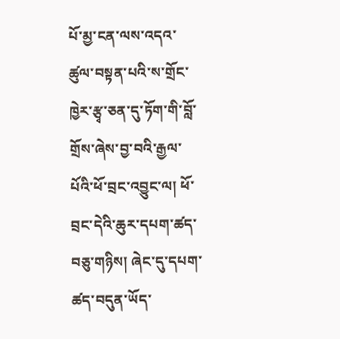པོ་མྱ་ངན་ལས་འདའ་ཚུལ་བསྟན་པའི་ས་གྲོང་ཁྱེར་རྩྭ་ཅན་དུ་ཏོག་གི་བློ་གྲོས་ཞེས་བྱ་བའི་རྒྱལ་པོའི་ཕོ་བྲང་འབྱུང་ལ། ཕོ་བྲང་དེའི་ཆུར་དཔག་ཚད་བཅུ་གཉིས། ཞེང་དུ་དཔག་ཚད་བདུན་ཡོད་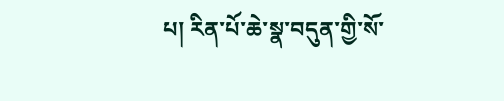པ། རིན་པོ་ཆེ་སྣ་བདུན་གྱི་སོ་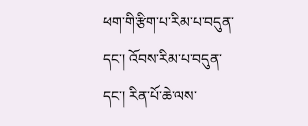ཕག་གི་རྩིག་པ་རིམ་པ་བདུན་དང་། འོབས་རིམ་པ་བདུན་དང་། རིན་པོ་ཆེ་ལས་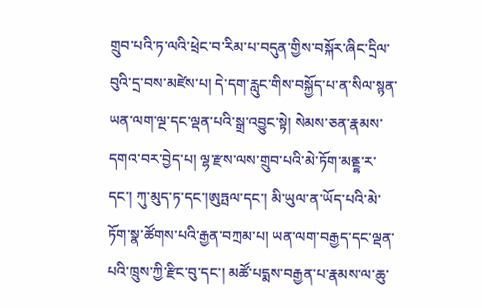གྲུབ་པའི་ཏ་ལའི་ཕྲེང་བ་རིམ་པ་བདུན་གྱིས་བསྐོར་ཞིང་དྲིལ་བུའི་དྲ་བས་མཛེས་པ། དེ་དག་རླུང་གིས་བསྐྱོད་པ་ན་སིལ་སྙན་ཡན་ལག་ལྔ་དང་ལྡན་པའི་སྒྲ་འབྱུང་སྟེ། སེམས་ཅན་རྣམས་དགའ་བར་བྱེད་པ། ལྷ་རྫས་ལས་གྲུབ་པའི་མེ་ཏོག་མནྔྷ་ར་དང་། ཀུ་མུད་ཏ་དང་།ཨུཏྤལ་དང་། མི་ཡུལ་ན་ཡོད་པའི་མེ་ཏོག་སྣ་ཚོགས་པའི་རྒྱན་བཀྲམ་པ། ཡན་ལག་བརྒྱད་དང་ལྡན་པའི་ཁྲུས་ཀྱི་རྫིང་བུ་དང་། མཚོ་པདྨས་བརྒྱན་པ་རྣམས་ལ་ཆུ་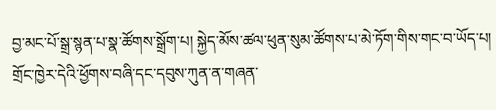བྱ་མང་པོ་སྒྲ་སྙན་པ་སྣ་ཚོགས་སྒྲོག་པ། སྐྱེད་མོས་ཚལ་ཕུན་སུམ་ཚོགས་པ་མེ་ཏོག་གིས་གང་བ་ཡོད་པ། གྲོང་ཁྱེར་དེའི་ཕྱོགས་བཞི་དང་དབུས་ཀུན་ན་གཞན་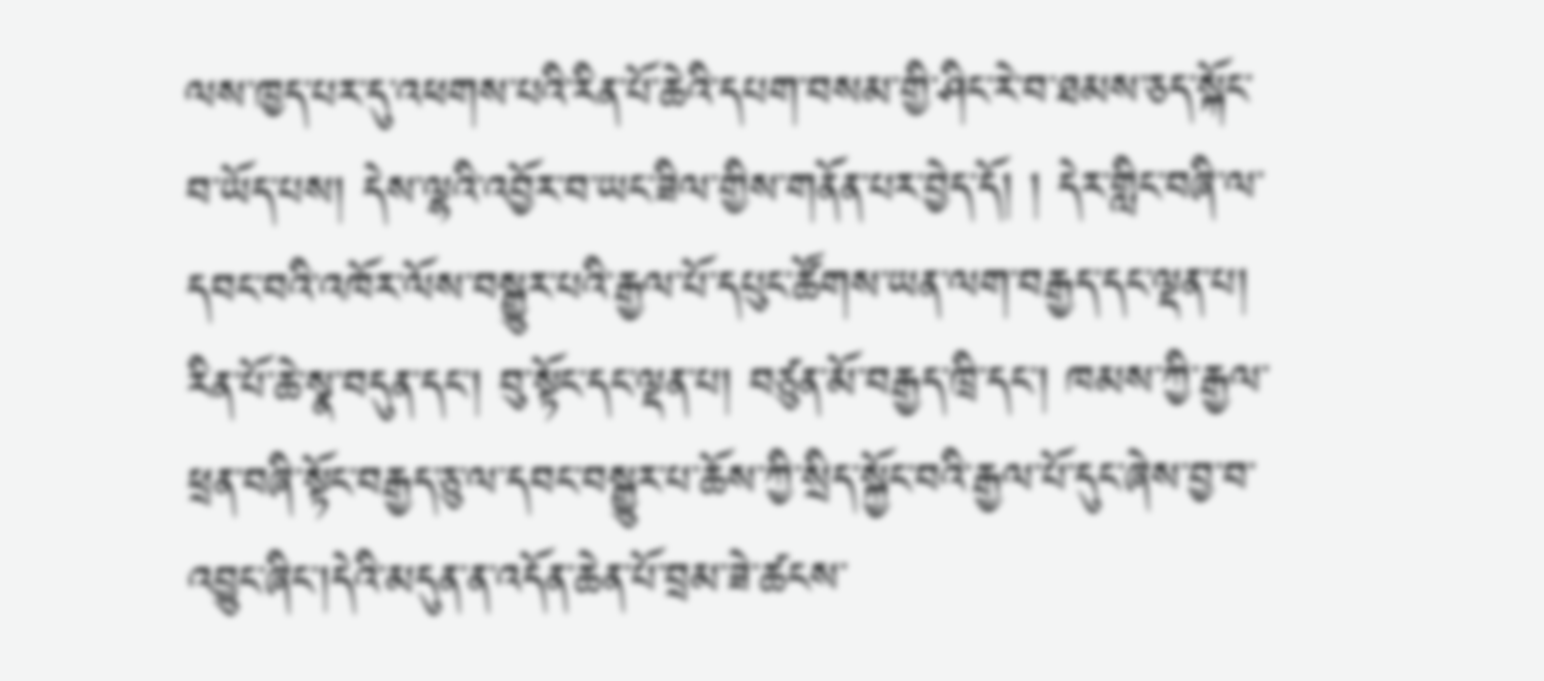ལས་ཁྱད་པར་དུ་འཕགས་པའི་རིན་པོ་ཆེའི་དཔག་བསམ་གྱི་ཤིང་རེ་བ་ཐམས་ཅད་སྐོང་བ་ཡོད་པས། དེས་ལྷའི་འབྱོར་བ་ཡང་ཟིལ་གྱིས་གནོན་པར་བྱེད་དོ། ། དེར་གླིང་བཞི་ལ་དབང་བའི་འཁོར་ལོས་བསྒྱུར་པའི་རྒྱལ་པོ་དཔུང་ཚོགས་ཡན་ལག་བརྒྱད་དང་ལྡན་པ། རིན་པོ་ཆེ་སྣ་བདུན་དང་། བུ་སྟོང་དང་ལྡན་པ། བཙུན་མོ་བརྒྱད་ཁྲི་དང་། ཁམས་ཀྱི་རྒྱལ་ཕྲན་བཞི་སྟོང་བརྒྱད་ཅུ་ལ་དབང་བསྒྱུར་པ་ཆོས་ཀྱི་སྲིད་སྐྱོང་བའི་རྒྱལ་པོ་དུང་ཞེས་བྱ་བ་འབྱུང་ཞིང་།དེའི་མདུན་ན་འདོན་ཆེན་པོ་བྲམ་ཟེ་ཚངས་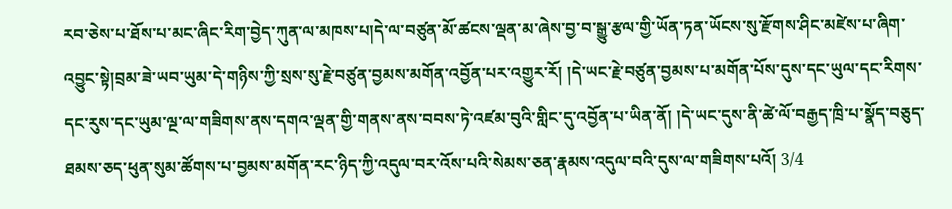རབ་ཅེས་པ་ཐོས་པ་མང་ཞིང་རིག་བྱེད་ཀུན་ལ་མཁས་པ།དེ་ལ་བཙུན་མོ་ཚངས་ལྡན་མ་ཞེས་བྱ་བ་སྒྱུ་རྩལ་གྱི་ཡོན་ཏན་ཡོངས་སུ་རྫོགས་ཤིང་མཛེས་པ་ཞིག་འབྱུང་སྟེ།བྲམ་ཟེ་ཡབ་ཡུམ་དེ་གཉིས་ཀྱི་སྲས་སུ་རྗེ་བཙུན་བྱམས་མགོན་འབྱོན་པར་འགྱུར་རོ། །དེ་ཡང་རྗེ་བཙུན་བྱམས་པ་མགོན་པོས་དུས་དང་ཡུལ་དང་རིགས་དང་རུས་དང་ཡུམ་ལྔ་ལ་གཟིགས་ནས་དགའ་ལྡན་གྱི་གནས་ནས་བབས་ཏེ་འཛམ་བུའི་གླིང་དུ་འབྱོན་པ་ཡིན་ནོ། །དེ་ཡང་དུས་ནི་ཚེ་ལོ་བརྒྱད་ཁྲི་པ་སྣོད་བཅུད་ཐམས་ཅད་ཕུན་སུམ་ཚོགས་པ་བྱམས་མགོན་རང་ཉིད་ཀྱི་འདུལ་བར་འོས་པའི་སེམས་ཅན་རྣམས་འདུལ་བའི་དུས་ལ་གཟིགས་པའོ། 3/4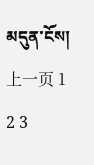མདུན་ངོས། 上一页 1 2 3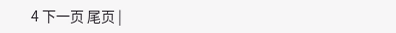4 下一页 尾页 |